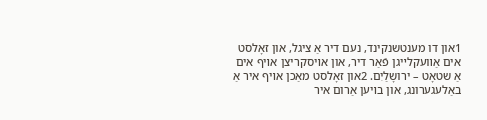1און דו מענטשנקינד, נעם דיר אַ ציגל, און זאָלסט אים אַװעקלײגן פֿאַר דיר, און אױסקריצן אױף אים אַ שטאָט – ירושָלַיִם. 2און זאָלסט מאַכן אױף איר אַ באַלעגערונג, און בױען אַרום איר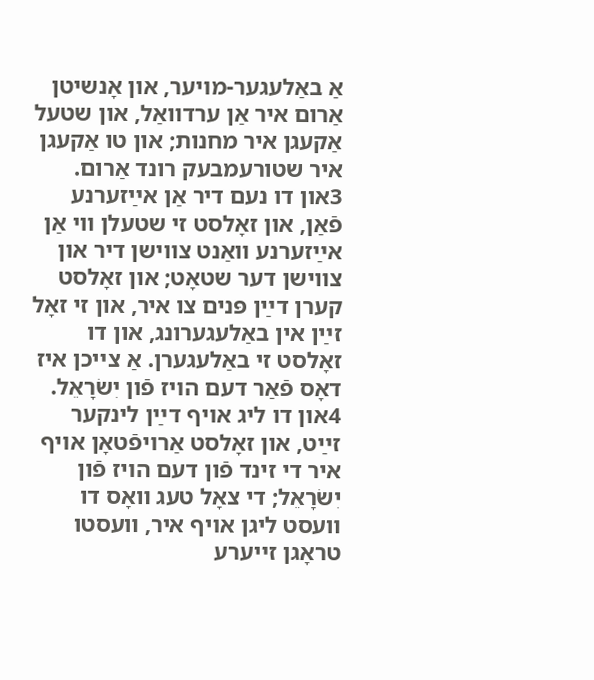אַ באַלעגער-מױער, און אָנשיטן אַרום איר אַן ערדװאַל, און שטעל אַקעגן איר מחנות; און טו אַקעגן איר שטורעמבעק רונד אַרום. 3און דו נעם דיר אַן אײַזערנע פֿאַן, און זאָלסט זי שטעלן װי אַן אײַזערנע װאַנט צװישן דיר און צװישן דער שטאָט; און זאָלסט קערן דײַן פּנים צו איר, און זי זאָל זײַן אין באַלעגערונג, און דו זאָלסט זי באַלעגערן. אַ צײכן איז דאָס פֿאַר דעם הױז פֿון יִשׂרָאֵל.
4און דו ליג אױף דײַן לינקער זײַט, און זאָלסט אַרױפֿטאָן אױף איר די זינד פֿון דעם הױז פֿון יִשׂרָאֵל; די צאָל טעג װאָס דו װעסט ליגן אױף איר, װעסטו טראָגן זײערע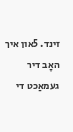זינד. 5און איך האָב דיר געמאַכט די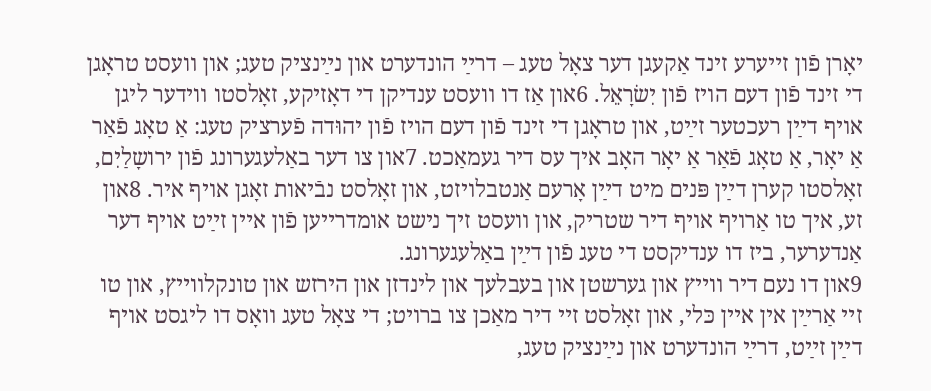יאָרן פֿון זײערע זינד אַקעגן דער צאָל טעג – דרײַ הונדערט און נײַנציק טעג; און װעסט טראָגן די זינד פֿון דעם הױז פֿון יִשׂרָאֵל. 6און אַז דו װעסט ענדיקן די דאָזיקע, זאָלסטו װידער ליגן אױף דײַן רעכטער זײַט, און טראָגן די זינד פֿון דעם הױז פֿון יהוּדה פֿערציק טעג: אַ טאָג פֿאַר אַ יאָר, אַ טאָג פֿאַר אַ יאָר האָב איך עס דיר געמאַכט. 7און צו דער באַלעגערונג פֿון ירושָלַיִם, זאָלסטו קערן דײַן פּנים מיט דײַן אָרעם אַנטבלױזט, און זאָלסט נבֿיאות זאָגן אױף איר. 8און זע, איך טו אַרױף אױף דיר שטריק, און װעסט זיך נישט אומדרײען פֿון אײן זײַט אױף דער אַנדערער, ביז דו ענדיקסט די טעג פֿון דײַן באַלעגערונג.
9און דו נעם דיר װײץ און גערשטן און בעבלעך און לינדזן און הירזש און טונקלװײץ, און טו זײ אַרײַן אין אײן כּלי, און זאָלסט זײ דיר מאַכן צו ברױט; די צאָל טעג װאָס דו ליגסט אױף דײַן זײַט, דרײַ הונדערט און נײַנציק טעג,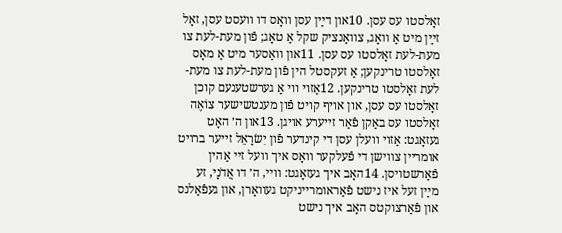זאָלסטו עס עסן. 10און דײַן עסן װאָס דו װעסט עסן, זאָל זײַן מיט אַ װאָג, צװאַנציק שקל אַ טאָג; פֿון מעת-לעת צו מעת-לעת זאָלסטו עס עסן. 11און װאַסער מיט אַ מאָס זאָלסטו טרינקען; אַ זעקסטל הין פֿון מעת-לעת צו מעת-לעת זאָלסטו טרינקען. 12אַזױ װי אַ גערשטענעם קוכן זאָלסטו עס עסן, און אױף קױט פֿון מענטשישער צוֹאֶה זאָלסטו עס באַקן פֿאַר זײערע אױגן. 13און ה׳ האָט געזאָגט: אַזױ װעלן עסן די קינדער פֿון יִשׂרָאֵל זײער ברױט אומרײן צװישן די פֿעלקער װאָס איך װעל זײ אַהין פֿאַרשטױסן. 14האָב איך געזאָגט: װײ, ה׳ דו אֲדֹנָי, זע מײַן זעל איז נישט פֿאַראומרײניקט געװאָרן, און געפֿאַלנס און פֿאַרצוקטס האָב איך נישט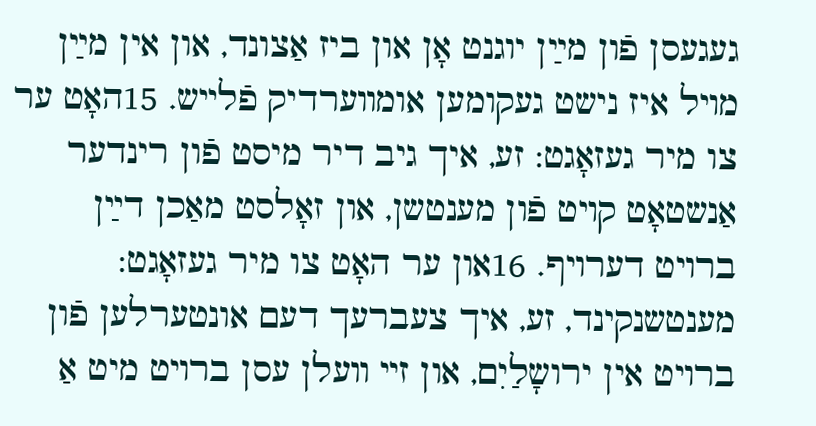געגעסן פֿון מײַן יוגנט אָן און ביז אַצונד, און אין מײַן מױל איז נישט געקומען אומװערדיק פֿלײש. 15האָט ער צו מיר געזאָגט: זע, איך גיב דיר מיסט פֿון רינדער אַנשטאָט קױט פֿון מענטשן, און זאָלסט מאַכן דײַן ברױט דערױף. 16און ער האָט צו מיר געזאָגט:
מענטשנקינד, זע, איך צעברעך דעם אונטערלען פֿון ברױט אין ירושָלַיִם, און זײ װעלן עסן ברױט מיט אַ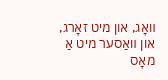װאָג, און מיט זאָרג, און װאַסער מיט אַ מאָס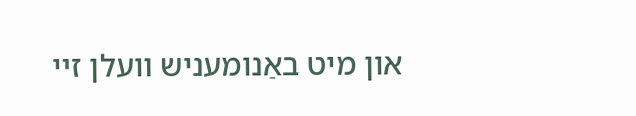און מיט באַנומעניש װעלן זײ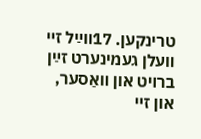טרינקען. 17װײַל זײ װעלן געמינערט זײַן ברױט און װאַסער, און זײ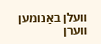װעלן באַנומען װערן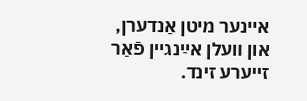אײנער מיטן אַנדערן, און װעלן אײַנגײן פֿאַר זײערע זינד.